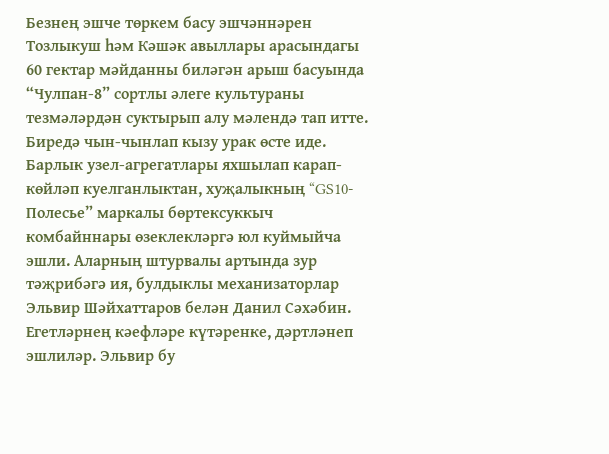Безнең эшче төркем басу эшчәннәрен Тозлыкуш һәм Кәшәк авыллары арасындагы 60 гектар мәйданны биләгән арыш басуында “Чулпан-8” сортлы әлеге культураны тезмәләрдән суктырып алу мәлендә тап итте. Биредә чын-чынлап кызу урак өсте иде.
Барлык узел-агрегатлары яхшылап карап-көйләп куелганлыктан, хуҗалыкның “GS10-Полесье” маркалы бөртексуккыч комбайннары өзеклекләргә юл куймыйча эшли. Аларның штурвалы артында зур тәҗрибәгә ия, булдыклы механизаторлар Эльвир Шәйхаттаров белән Данил Сәхәбин. Егетләрнең кәефләре күтәренке, дәртләнеп эшлиләр. Эльвир бу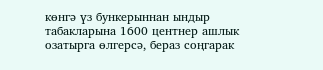көнгә үз бункерыннан ындыр табакларына 1600 центнер ашлык озатырга өлгерсә, бераз соңгарак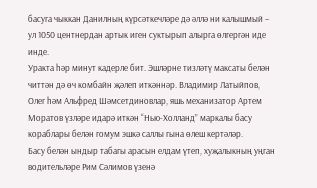басуга чыккан Данилның күрсәткечләре дә әллә ни калышмый – ул 1050 центнердан артык иген суктырып алырга өлгергән иде инде.
Уракта һәр минут кадерле бит. Эшләрне тизләтү максаты белән читтән дә өч комбайн җәлеп иткәннәр. Владимир Латыйпов, Олег һәм Альфред Шәмсетдиновлар, яшь механизатор Артем Моратов үзләре идарә иткән “Нью-Холланд” маркалы басу кораблары белән гомум эшкә саллы гына өлеш кертәләр.
Басу белән ындыр табагы арасын елдам үтеп, хуҗалыкның уңган водительләре Рим Сәлимов үзенә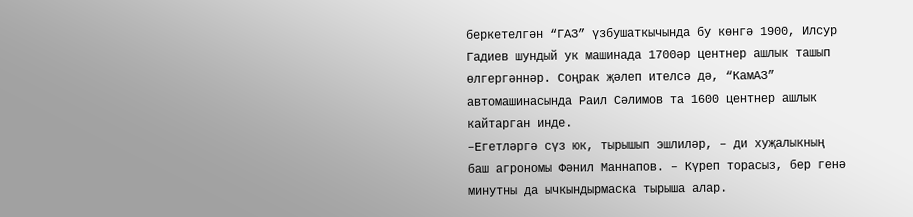беркетелгән “ГАЗ” үзбушаткычында бу көнгә 1900, Илсур Гадиев шундый ук машинада 1700әр центнер ашлык ташып өлгергәннәр. Соңрак җәлеп ителсә дә, “КамАЗ” автомашинасында Раил Сәлимов та 1600 центнер ашлык кайтарган инде.
–Егетләргә сүз юк, тырышып эшлиләр, – ди хуҗалыкның баш агрономы Фәнил Маннапов. – Күреп торасыз, бер генә минутны да ычкындырмаска тырыша алар.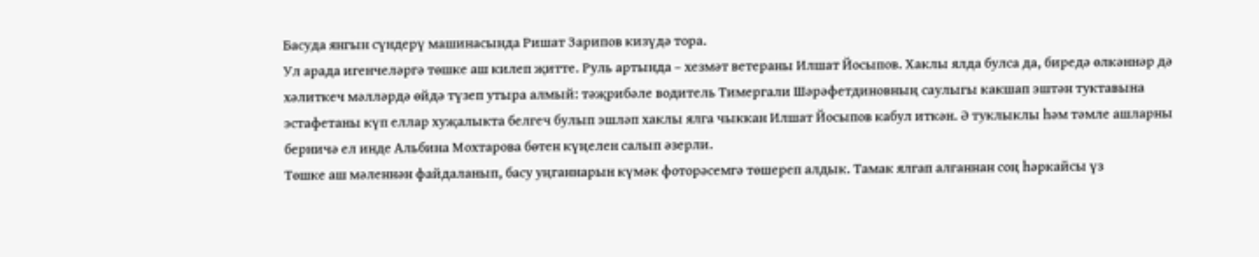Басуда янгын сүндерү машинасында Ришат Зарипов кизүдә тора.
Ул арада игенчеләргә төшке аш килеп җитте. Руль артында – хезмәт ветераны Илшат Йосыпов. Хаклы ялда булса да, биредә өлкәннәр дә хәлиткеч мәлләрдә өйдә түзеп утыра алмый: тәҗрибәле водитель Тимергали Шәрәфетдиновның саулыгы какшап эштән туктавына эстафетаны күп еллар хуҗалыкта белгеч булып эшләп хаклы ялга чыккан Илшат Йосыпов кабул иткән. Ә туклыклы һәм тәмле ашларны берничә ел инде Альбина Мохтарова бөтен күңелен салып әзерли.
Төшке аш мәленнән файдаланып, басу уңганнарын күмәк фоторәсемгә төшереп алдык. Тамак ялгап алганнан соң һәркайсы үз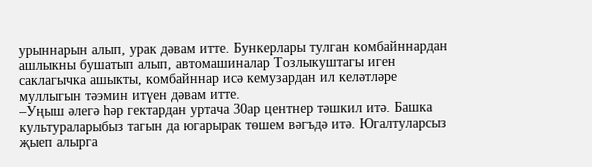урыннарын алып, урак дәвам итте. Бункерлары тулган комбайннардан ашлыкны бушатып алып, автомашиналар Тозлыкуштагы иген саклагычка ашыкты, комбайннар исә кемузардан ил келәтләре муллыгын тәэмин итүен дәвам итте.
–Уңыш әлегә һәр гектардан уртача 30ар центнер тәшкил итә. Башка культураларыбыз тагын да югарырак төшем вәгъдә итә. Югалтуларсыз җыеп алырга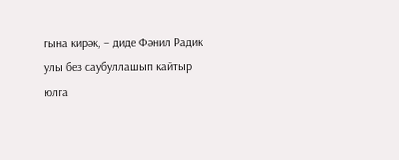гына кирәк, – диде Фәнил Радик улы без саубуллашып кайтыр юлга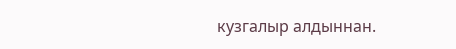кузгалыр алдыннан.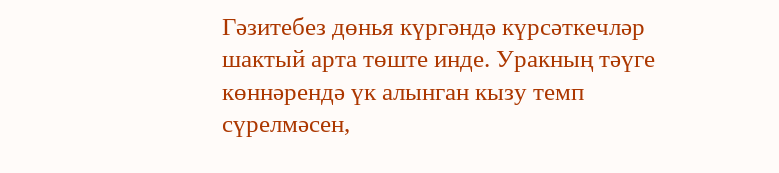Гәзитебез дөнья күргәндә күрсәткечләр шактый арта төште инде. Уракның тәүге көннәрендә үк алынган кызу темп сүрелмәсен,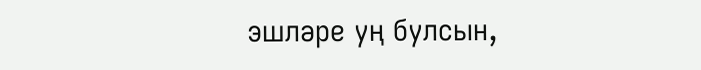эшләре уң булсын,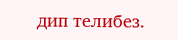дип телибез.